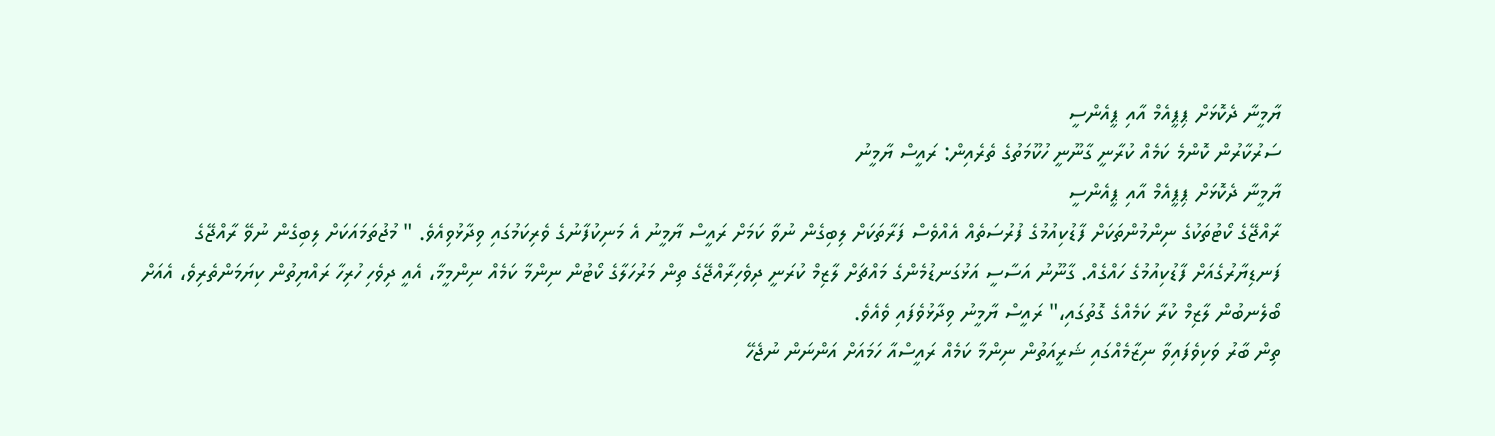ޔާމީނާ ދެކޮޅަށް ޕިޕީއެމް އާއި ޕީއެންސީ
ސަރުކާރުން ކޮންމެ ކަމެއް ކުރާނީ ގާނޫނީ ހުކޫމަތުގެ ތެރެއިން: ރައީސް ޔާމީނު
ޔާމީނާ ދެކޮޅަށް ޕިޕީއެމް އާއި ޕީއެންސީ
ރާއްޖޭގެ ކޯޓުތަކުގެ ނިންމުންތަކަށް ފާޑުކިއުމުގެ ފުރުސަތެއް އެއްވެސް ފަރާތަކަށް ލިބިގެން ނުވާ ކަމަށް ރައީސް ޔާމީނު އެ މަނިކުފާނުގެ ވެރިކަމުގައި ވިދާޅުވިއެވެ. " މުޖުތަމައަކަށް ލިބިގެން ނުވޭ ރާއްޖޭގެ ފަނޑިޔާރުގެއަށް ފާޑުކިއުމުގެ ހައްގެއް. ގާނޫނު އަސާސީ އަޅުގަނޑުމެންގެ މައްޗަށް ލާޒިމް ކުރަނީ ދިވެހިރާއްޖޭގެ ތިން މަރުހަލާގެ ކޯޓުން ނިންމާ ކަމެއް ނިންމީމާ، އެއީ ދިވެހި ހުރިހާ ރައްޔިތުން ކިޔަމަންތެރިވެ، އެއަށް ބޯލެނބުން ލާޒިމް ކުރާ ކަމެއްގެ ގޮތުގައި،" ރައީސް ޔާމީނު ވިދާޅުވެފައި ވެއެވެ.
ތިން ބާރު ވަކިވެފައިވާ ނިޒާމެއްގައި ޝަރީއަތުން ނިންމާ ކަމެއް ރައީސްއާ ހަމައަށް އަންނަން ނުޖެހޭ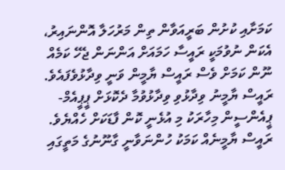ކަމަށާއި ކުށުން ބަރީއަވާން ތިން މަރުހަލާ އޮންނައިރު، އެކަން ނުވުމަކީ ރައީސާ ހަމައަށް އަންނަން ޖެހޭ ކަމެއް ނޫން ކަމަށް ވެސް ރައީސް ޔާމީން ވަނީ ވިދާޅުވެފައެވެ.
ރައީސް ޔާމީނު ވިދާޅުވި ވިދާޅުވުމާ ދެކޮޅަށް ޕީޕީއެމް-ޕީއެންސީން މިހާރަކު މި އުޅެނީ ކޮން ފާޑަކަށް ހެއްޔެވެ. ރައީސް ޔާމީނެއް ކަމަކު ހުންނަވާނީ ގާނޫނުގެ މަތީގައި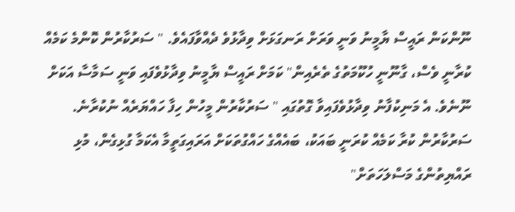ނޫންކަން ރައީސް ޔާމީނު ވަނީ ވަރަށް ރަނގަޅަށް ވިދާޅުވެ ދެއްވާފައެވެ. " ސަރުކާރުން ކޮންމެ ކަމެއް ކުރާނީ ވެސް، ގާނޫނީ ހުކޫމަތުގެ ތެރެއިން" ކަމަށް ރައީސް ޔާމީނު ވިދާޅުވެފައި ވަނީ ސަމާސާ އަކަށް ނޫނެވެ. އެ މަނިކުފާނު ވިދާޅުވެފައިވާ ގޮތުގައި " ސަރުކާރުން މީހުން ހިފާ ހައްޔަރެއް ނުކުރާނެ. ސަރުކާރުން ކުރާ ކަމެއް ކުރަނީ ބައަކު، ބައެއްގެ ހައްގުތަކަށް އަރައިގަތީމާ އެކަމާ ގުޅިގެން، މުޅި ރައްޔިތުންގެ މަސްލަހަތަށް"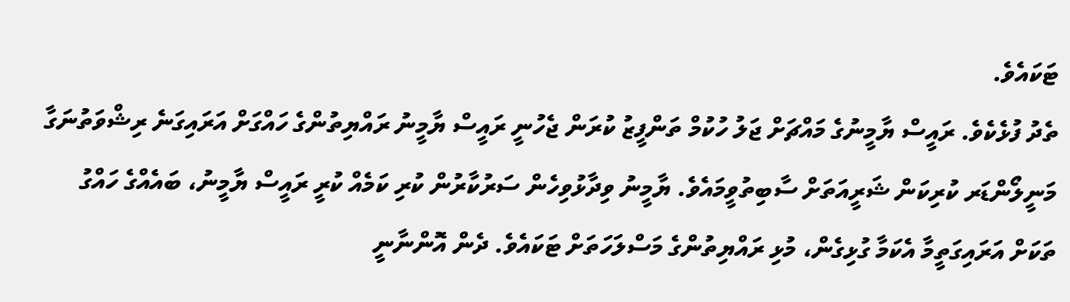ޓަކައެވެ.
ތެދު ފުޅެކެވެ. ރައީސް ޔާމީނުގެ މައްޗަށް ޖަލު ހުކުމް ތަންފީޒު ކުރަން ޖެހުނީ ރައީސް ޔާމީނު ރައްޔިތުންގެ ހައްގަށް އަރައިގަނެ ރިޝްވަތުނަގާ މަނީލޯންޑަރ ކުރިކަން ޝަރީއަތަށް ސާބިތުވީމައެވެ. ޔާމީނު ވިދާޅުވިހެން ސަރުކާރުން ކުރި ކަމެއް ކުރީ ރައީސް ޔާމީނު، ބައެއްގެ ހައްގު ތަކަށް އަރައިގަތީމާ އެކަމާ ގުޅިގެން، މުޅި ރައްޔިތުންގެ މަސްލަހަތަށް ޓަކައެވެ. ދެން އޮންނާނީ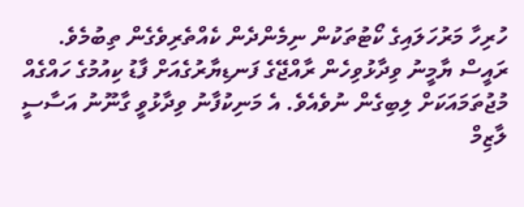ހުރިހާ މަރުހަލައިގެ ކޯޓުތަކުން ނިމެންދެން ކެއްތެރިވެގެން ތިބުމެވެ.
ރައީސް ޔާމީނު ވިދާޅުވިހެން ރާއްޖޭގެ ފަނޑިޔާރުގެއަށް ފާޑު ކިއުމުގެ ހައްގެއް މުޖުތަމައަކަށް ލިބިގެން ނުވެއެވެ. އެ މަނިކުފާނު ވިދާޅުވީ ގާނޫނު އަސާސީ ލާޒިމް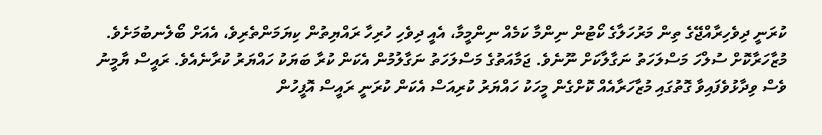ކުރަނީ ދިވެހިރާއްޖޭގެ ތިން މަރުހަލާގެ ކޯޓުން ނިންމާ ކަމެއް ނިންމީމާ، އެއީ ދިވެހި ހުރިހާ ރައްޔިތުން ކިޔަމަންތެރިވެ، އެއަށް ބޯލެނބުމަށެވެ. މުޒާހަރާކޮށް ސުލްހަ މަސްލަހަތު ނަގާލާކަށް ނޫނެވެ. ޖަމާއަތުގެ މަސްލަހަތު ނަގާލުމުން އެކަން ކުރާ ބަޔަކު ހައްޔަރު ކުރާނެއެވެ. ރައީސް ޔާމީނު ވެސް ވިދާޅުވެފައިވާ ގޮތުގައި މުޒާހަރާއެއް ކޮށްގެން މީހަކު ހައްޔަރު ކުރިއަސް އެކަން ކުރަނީ ރައީސް އޮފީހުން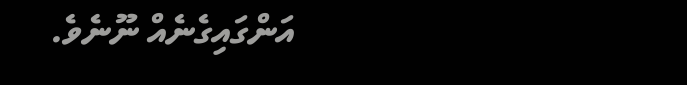އަންގައިގެނެއް ނޫނެވެ.